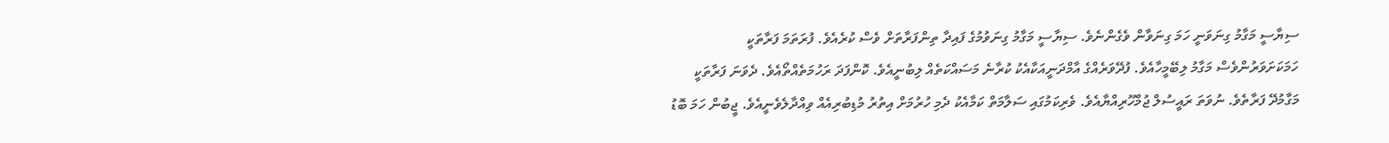ސިޔާސީ މަގާމު ގިނަވަނީ ހަމަ ގިނަވާން ވެގެންނެވެ. ސިޔާސީ މަގާމު ގިނަވުމުގެ ފައިދާ ތިންފަރާތަށް ވެސް ކުރެއެވެ. ފުރަތަމަ ފަރާތަކީ ހަމަކަށަވަރުންވެސް މަގާމު ލިބޭމީހާއެވެ. ފުދޭވަރެއްގެ އާމްދަނީއަކާއެކު ކުރާނެ މަސައްކަތެއް ލިބުނީއެވެ. ކޮންފަދަ ރަހުމަތެއްތޯއެވެ. ދެވަނަ ފަރާތަކީ މަގާމުދޭ ފަރާތެވެ. ނުވަތަ ރައީސުލް ޖުމްހޫރިއްޔާއެވެ. ވެރިކަމުގައި ސަލާމަތް ކަމާއެކު ދެމި ހުރުމަށް އިތުރު މުޑިބުރިއެއް ވިއްދާލެވެނީއެވެ. ޖީބުން ހަމަ ބޮޑު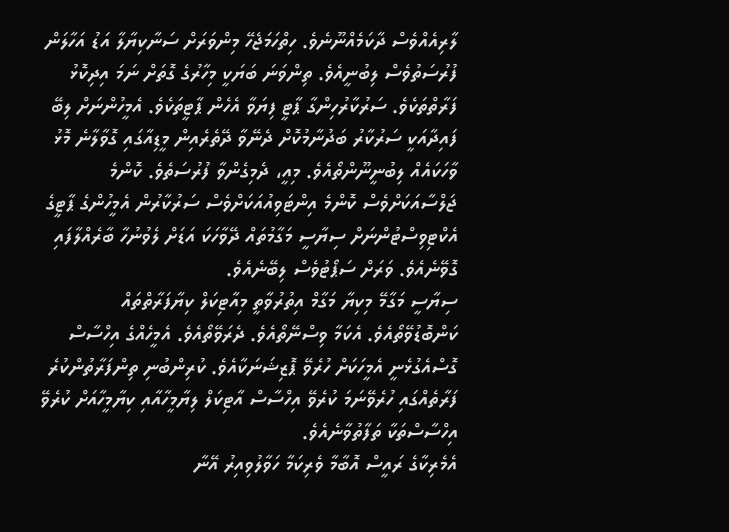ލާރިއެއްވެސް ދާކަމެއްނޫނެވެ. ހިތްހަމަޖެހޭ މިންވަރަށް ސަނާކިޔާލާ އަޑު އަހާލަން ފުރުސަތުވެސް ލިބުނީއެވެ. ތިންވަނަ ބަޔަކީ މިހާރުގެ ގޮތަށް ނަމަ އިދިކޮޅު ފަރާތްތަކެވެ. ސަރުކާރުހިންގާ ޕާޓީ ފިޔަވާ އެހެން ޕާޓީތަކެވެ. އެމީހުންނަށް ލިބޭ ފައިދާއަކީ ސަރުކާރު ބަދުނާމުކޮށް ދެނޭވާ ދޭތެރެއިން މީޑިއާގައި ގޮވާލާނެ މޮޅު ވާހަކައެއް ލިބުނީނޫންތޯއެވެ. މިއީ، ދެމިގެންވާ ފުރުސަތެވެ. ކޮންމެ ޖަލްސާއަކަށްވެސް ކޮންމެ އިންޓަވިއުއަކަށްވެސް ސަރުކާރުން އެމީހުންގެ ޕާޓީގެ އެކްޓިވިސްޓުންނަށް ސިޔާސީ މަގާމުތައް ދޭވާހަކަ އަޑަށް ލެވުނުހާ ބާރެއްލާފައި ގޮވޭނެއެވެ. ވަރަށް ސަޕޯޓުވެސް ލިބޭނެއެވެ.
ސިޔާސީ މަގާމޭ މިކިޔާ މަގާމް އިތުރުވާތީ މިއާޓިކަލް ކިޔާފަރާތްތައް ކަންބޮޑުވޭތޯއެވެ. އެކަމާ ވިސްނޭތޯއެވެ. ދެރަވޭތޯއެވެ. އެމީހެއްގެ އިހްސާސް ގޮސްއެގުޅެނީ އެމީހަކަށް ހުރެވޭ ޕޮޒިޝަނަކާއެވެ. ކުރިންބުނި ތިންފަރާތުންކުރެ ފަރާތެއްގައި ހުރެވޭނަމަ ކުރެވޭ އިހްސާސް އާޓިކަލް ލިޔާމީހާއާއި ކިޔާމީހާއަށް ކުރެވޭ އިހްސާސްތަކާ ތަފާތުވާނެއެވެ.
އެމެރިކާގެ ރައީސް އޮބާމާ ވެރިކަމާ ހަވާލުވިއިރު އޭނާ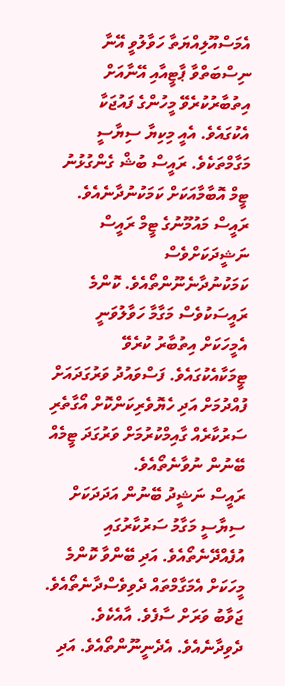އެމަސްއޫލިއްޔަތާ ހަވާލުވީ އޭނާ ނިސްބަތްވާ ޕާޓީއާއި އޭނާއަށް އިތުބާރުކުރެވޭ މީހުންގެ ފައުޖަކާ އެކުގައެވެ. އެއީ މިކިޔާ ސިޔާސީ މަގާމްތަކެވެ. ރައީސް ބުޝް ގެންގުޅުނު ޓީމް އޮބާމާއަކަށް ކަމަކުނުދާނެއެވެ. ރައީސް މައުމޫނުގެ ޓީމް ރައީސް ނަޝީދަކަށްވެސް ކަމަކުނުދާނެނޫންތޯއެވެ. ކޮންމެ ރައީސަކުވެސް މަގާމާ ހަވާލުވަނީ އެމީހަކަށް އިތުބާރު ކުރެވޭ ޓީމަކާއެކުގައެވެ. ފަސްވައުދު ވަރުގަދައަށް ފުއްދުމަށް އަދި ހެޔޮވެރިކަންކޮށް އޯގާތެރި ސަރުކާރެއް ގާއިމްކުރުމަށް ވަރުގަދަ ޓީމެއް ބޭނުން ނުވާނެތޯއެވެ.
ރައީސް ނަޝީދު ބޭނުން އަދަދަކަށް ސިޔާސީ މަގާމު ސަރުކާރުގައި އުފެއްދޭނެތޯއެވެ. އަދި ބޭންވާ ކޮންމެ މީހަކަށް އެމަގާމްތައް ދެވިވެސްދާނެތޯއެވެ. ޖަވާބު ވަރަށް ސާފެވެ. އާއެކެވެ. ދެވިދާނެއެވެ. އެދެނީނޫންތޯއެވެ. އަދި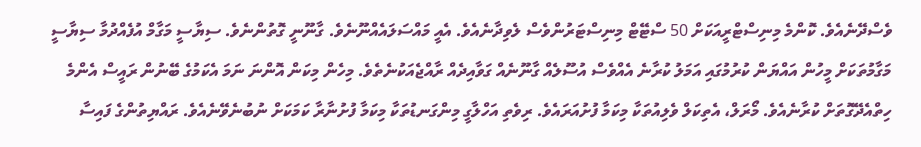ވެސްދޭނެއެވެ. ކޮންމެ މިނިސްޓްރީއަކަށް 50 ސްޓޭޓް މިނިސްޓަރުންވެސް ލެވިދާނެއެވެ. އެއީ މައްސަލައެއްނޫނެވެ. ގާނޫނީ ގޮތުންނެވެ. ސިޔާސީ މަގާމް އުފެއްދުމާ ސިޔާސީ މަގާމުތަކަށް މީހުން އައްޔަން ކުރުމުގައި އަމަލު ކުރާނެ އެއްވެސް އުސޫލެއް ގާނޫނެއް ގަވާއިދެއް ރާއްޖެއަކުނެތެވެ. މިހެން މިކަން އޮންނަ ނަމަ އެކަމުގެ ބޭނުން ރައީސް އެންމެ ހިތްއެދޭގޮތަށް ކުރާނެއެވެ. މޯރަލް، އެތިކަލް ވެލިއުތަކާ މިކަމާ ފުށުއަރައެވެ. ރިވެތި އަހްލާގީ މިންގަނޑުތަކާ މިކަމާ ފުށުނާރާ ކަމަކަށް ނުބުނެވޭނެއެވެ. ރައްޔިތުންގެ ފައިސާ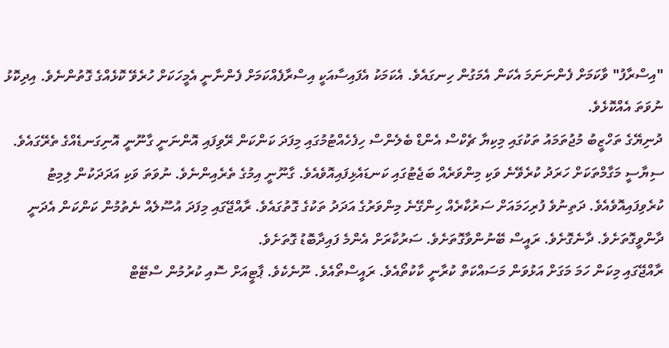"އިސްރާފު" ވާކަމަށް ފެންނަނަމަ އެކަން އެމަގުން ހިނގައެވެ. އެކަމަކު އެފައިސާއަކީ އިސްރާފެއްކަމަށް ފެންނާނީ އެމީހަކަށް ހުރެވޭ ކޮޅެއްގެ ގޮތުންނެވެ. އިދިކޮޅު ނުވަތަ އެއްކޮޅެވެ.
ދުނިޔޭގެ ތަހްޒީބު މުޖުތަމައު ތަކުގައި މިކިޔާ ޗެކްސް އެންޑް ބެލެންސް ހިފެހެއްޓުމުގައި މިފަދަ ކަންކަން ރޭވިފައި އޮންނަނީ ގާނޫނީ އޮނިގަނޑެއްގެ ތެރޭގައެވެ. ސިޔާސީ މަގާމްތަކަށް ހަރަދު ކުރެވޭނެ ވަކި މިންވަރެއް ބަޖެޓުގައި ކަނޑައެޅިފައިއޮވެއެވެ. ގާނޫނީ އިމުގެ ތެރެއިންނެވެ. ނުވަތަ ވަކި އަދަދަކުން ލިމިޓު ކުރެވިފައިއޮވެއެވެ. ދަތިނުވެ ފުރިހަމައަށް ސަރުކާރެއް ހިންގޭނެ މިންވަރުގެ އަދަދު ތަކުގެ ގޮތުގައެވެ. ރާއްޖޭގައި މިފަދަ އުސޫލެއް ނެތުމުން ކަންކަން އެދަނީ ދާންވީގޮތަށެވެ. ދާނެގޮށެވެ. ރައީސް ބޭނުންވާގޮތަށެވެ. ސަރުކާރަށް އެންމެ ފައިދާބޮޑު ގޮތަށެވެ.
ރާއްޖޭގައި މިކަން ހަމަ މަގަށް އަޅުވަން މަސައްކަތް ކުރާނީ ކާކުތޯއެވެ. ރައީސްތޯއެވެ. ނޫނެކެވެ. ޕާޓީއަށް ސޮއި ކުރުމުން ސްޓޭޓް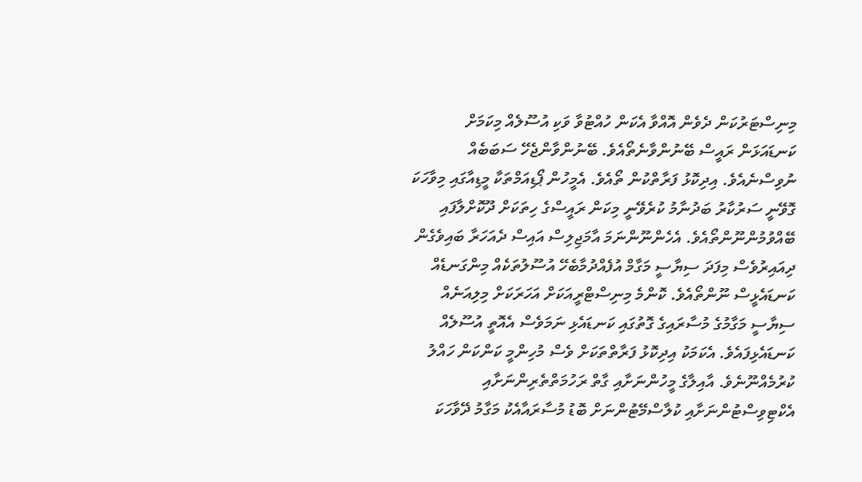މިނިސްޓަރުކަން ދެވެން އޮއްވާ އެކަން ހުއްޓުވާ ވަކި އުސޫލެއް މިކަމަށް ކަނޑައަޅަން ރައީސް ބޭނުންވާނެތޯއެވެ. ބޭނުންވާންޖެހޭ ސަބަބެއް ނުވިސްނެއެވެ. އިދިކޮޅު ފަރާތްކުން ތޯއެވެ. އެމީހުން ޕޯޑިއަމްތަކާ މީޑިއާގައި މިވާހަކަ ގޮވޭނީ ސަރުކާރު ބަދުނާމު ކުރެވޭނީ މިކަން ރައީސްގެ ހިތަކަށް ދޫކޮށްލާފައި ބޭއްވުމުންނޫންތޯއެވެ. އެހެންނޫންނަމަ އާމަޖިލިސް އައިސް ދެއަހަރާ ބައިވެގެން ދިއައިރުވެސް މިފަދަ ސިޔާސީ މަގާމް އުފެއްދުމާބެހޭ އުސޫލުތަކެއް މިންގަނޑެއް ކަނޑައެޅީސް ނޫންތޯއެވެ. ކޮންމެ މިނިސްޓްރީއަކަށް އަހަރަކަށް މިލިއަނެއް ސިޔާސީ މަގާމުގެ މުސާރައިގެ ގޮތުގައި ކަނޑައެޅި ނަމަވެސް އެއޮތީ އުސޫލެއް ކަނޑައެޅިފައެވެ. އެކަމަކު އިދިކޮޅު ފަރާތްތަކަށް ވެސް މުހިންމީ ކަންކަން ހައްލު ކުރުމެއްނޫނެވެ. އާއިލާގެ މީހުންނަށާއި ގާތް ރަހުމަތްތެރިންނަށާއި އެކްޓިވިސްޓުންނަށާއި ކުލާސްމޭޓުންނަށް ބޮޑު މުސާރައާއެކު މަގާމު ދޭވާހަކަ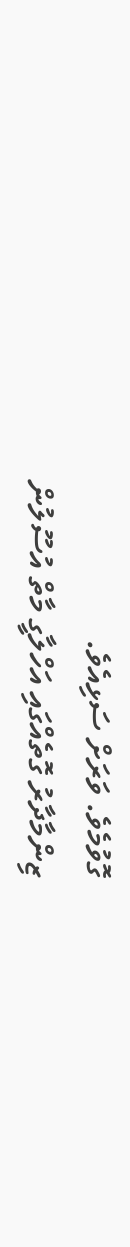ގޮވުމެވެ. ވަރަށް ސަޅިއެވެ.
ޒިންމާދާރު ގޮތެއްގައި އަހްލާގީ މާތް އުސޫލުން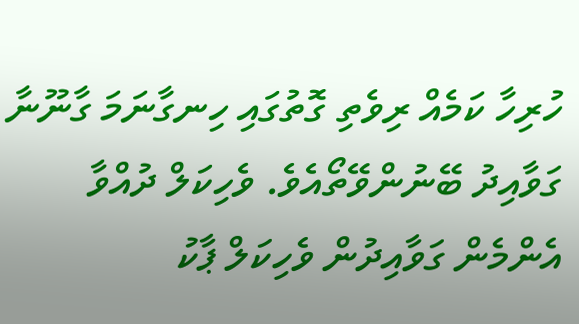ހުރިހާ ކަމެއް ރިވެތި ގޮތުގައި ހިނގާނަމަ ގާނޫނާ ގަވާއިދު ބޭނުންވޭތޯއެވެ. ވެހިކަލް ދުއްވާ އެންމެން ގަވާއިދުން ވެހިކަލް ޕާކު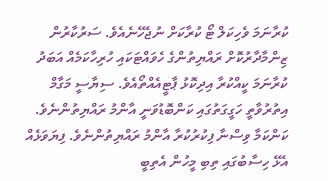ކުރާނަމަ ވެހިކަލް ޓޯ ކުރާކަށް ނުޖެހޭނެއެވެ. ސަރުކާރުން ޒިންމާދާރުކޮށް ރައްޔިތުންގެ ހެވައްޓަކައި ހުރިހާކަމެއް އަބަދު ކުރާނަމަ ކީއްކުރާ އިދިކޮޅު ޕާޓީއެއްތޯއެވެ. ސިޔާސީ މަގާމް އިތުރުވާތީ ހަގީގަތުގައި ކަންބޮޑުވަނީ އާންމު ރައްޔިތުންނެވެ. ކަންކަމާ ވިސްނާ ފިކުރުކުރާ އާންމު ރައްޔިތުންނެވެ. ފިޔަވަޅެއް އެޅޭ ހިސާބުގައި ތިބި މީހުން އެތިބީ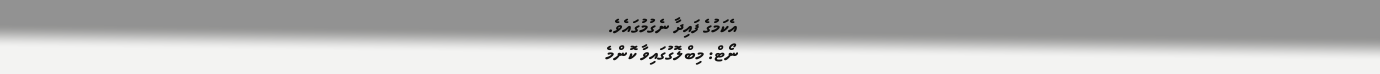އެކަމުގެ ފައިދާ ނެގުމުގައެވެ.
ނޯޓް: މިބްލޮގުގައިވާ ކޮންމެ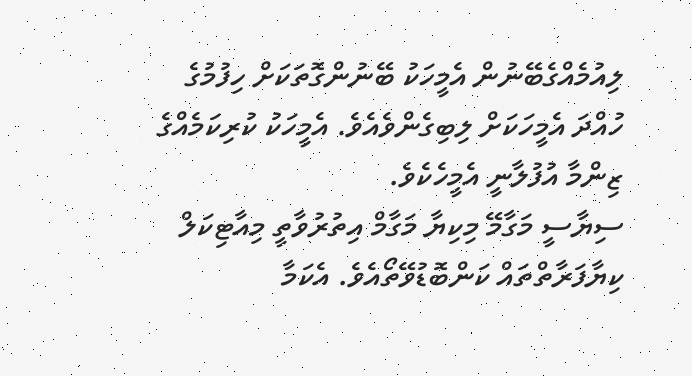ލިއުމެއްގެބޭނުން އެމީހަކު ބޭނުންގޮތަކަށް ހިފުމުގެ ހުއްދަ އެމީހަކަށް ލިބިގެންވެއެވެ. އެމީހަކު ކުރިކަމެއްގެ ޒިންމާ އުފުލާނީ އެމީހެކެވެ.
ސިޔާސީ މަގާމޭ މިކިޔާ މަގާމް އިތުރުވާތީ މިއާޓިކަލް ކިޔާފަރާތްތައް ކަންބޮޑުވޭތޯއެވެ. އެކަމާ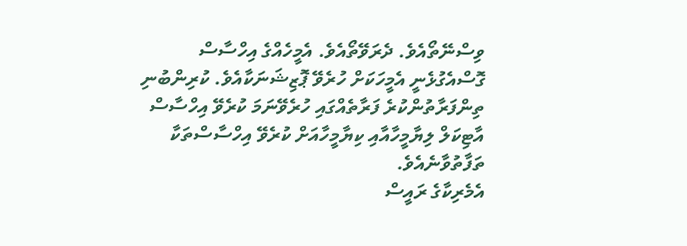ވިސްނޭތޯއެވެ. ދެރަވޭތޯއެވެ. އެމީހެއްގެ އިހްސާސް ގޮސްއެގުޅެނީ އެމީހަކަށް ހުރެވޭ ޕޮޒިޝަނަކާއެވެ. ކުރިންބުނި ތިންފަރާތުންކުރެ ފަރާތެއްގައި ހުރެވޭނަމަ ކުރެވޭ އިހްސާސް އާޓިކަލް ލިޔާމީހާއާއި ކިޔާމީހާއަށް ކުރެވޭ އިހްސާސްތަކާ ތަފާތުވާނެއެވެ.
އެމެރިކާގެ ރައީސް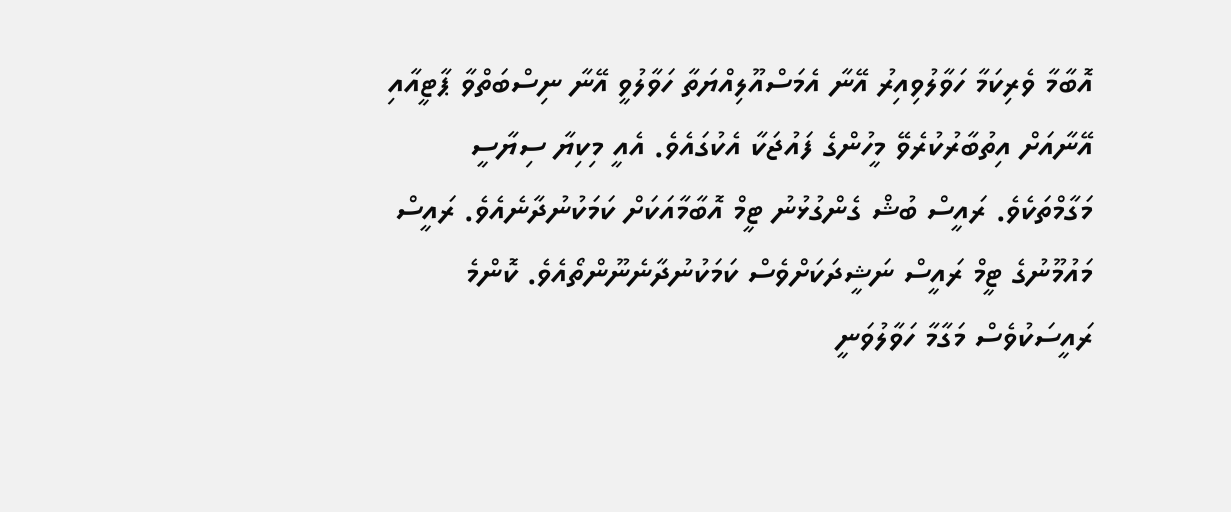އޮބާމާ ވެރިކަމާ ހަވާލުވިއިރު އޭނާ އެމަސްއޫލިއްޔަތާ ހަވާލުވީ އޭނާ ނިސްބަތްވާ ޕާޓީއާއި އޭނާއަށް އިތުބާރުކުރެވޭ މީހުންގެ ފައުޖަކާ އެކުގައެވެ. އެއީ މިކިޔާ ސިޔާސީ މަގާމްތަކެވެ. ރައީސް ބުޝް ގެންގުޅުނު ޓީމް އޮބާމާއަކަށް ކަމަކުނުދާނެއެވެ. ރައީސް މައުމޫނުގެ ޓީމް ރައީސް ނަޝީދަކަށްވެސް ކަމަކުނުދާނެނޫންތޯއެވެ. ކޮންމެ ރައީސަކުވެސް މަގާމާ ހަވާލުވަނީ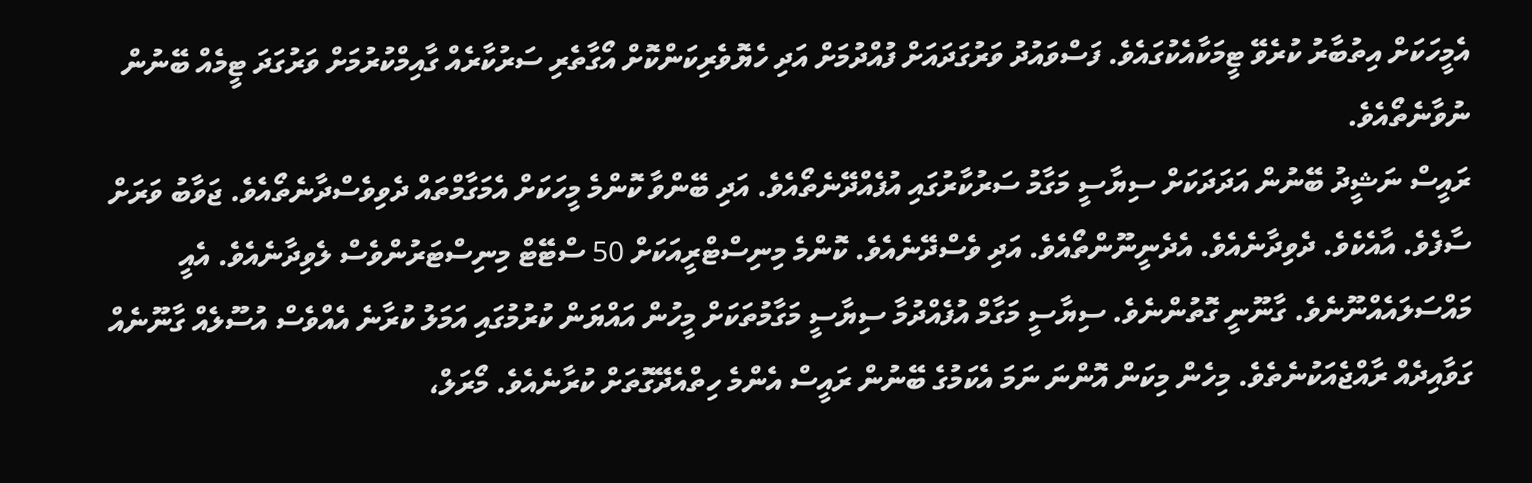އެމީހަކަށް އިތުބާރު ކުރެވޭ ޓީމަކާއެކުގައެވެ. ފަސްވައުދު ވަރުގަދައަށް ފުއްދުމަށް އަދި ހެޔޮވެރިކަންކޮށް އޯގާތެރި ސަރުކާރެއް ގާއިމްކުރުމަށް ވަރުގަދަ ޓީމެއް ބޭނުން ނުވާނެތޯއެވެ.
ރައީސް ނަޝީދު ބޭނުން އަދަދަކަށް ސިޔާސީ މަގާމު ސަރުކާރުގައި އުފެއްދޭނެތޯއެވެ. އަދި ބޭންވާ ކޮންމެ މީހަކަށް އެމަގާމްތައް ދެވިވެސްދާނެތޯއެވެ. ޖަވާބު ވަރަށް ސާފެވެ. އާއެކެވެ. ދެވިދާނެއެވެ. އެދެނީނޫންތޯއެވެ. އަދި ވެސްދޭނެއެވެ. ކޮންމެ މިނިސްޓްރީއަކަށް 50 ސްޓޭޓް މިނިސްޓަރުންވެސް ލެވިދާނެއެވެ. އެއީ މައްސަލައެއްނޫނެވެ. ގާނޫނީ ގޮތުންނެވެ. ސިޔާސީ މަގާމް އުފެއްދުމާ ސިޔާސީ މަގާމުތަކަށް މީހުން އައްޔަން ކުރުމުގައި އަމަލު ކުރާނެ އެއްވެސް އުސޫލެއް ގާނޫނެއް ގަވާއިދެއް ރާއްޖެއަކުނެތެވެ. މިހެން މިކަން އޮންނަ ނަމަ އެކަމުގެ ބޭނުން ރައީސް އެންމެ ހިތްއެދޭގޮތަށް ކުރާނެއެވެ. މޯރަލް،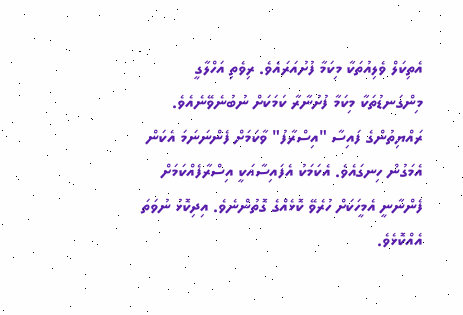އެތިކަލް ވެލިއުތަކާ މިކަމާ ފުށުއަރައެވެ. ރިވެތި އަހްލާގީ މިންގަނޑުތަކާ މިކަމާ ފުށުނާރާ ކަމަކަށް ނުބުނެވޭނެއެވެ. ރައްޔިތުންގެ ފައިސާ "އިސްރާފު" ވާކަމަށް ފެންނަނަމަ އެކަން އެމަގުން ހިނގައެވެ. އެކަމަކު އެފައިސާއަކީ އިސްރާފެއްކަމަށް ފެންނާނީ އެމީހަކަށް ހުރެވޭ ކޮޅެއްގެ ގޮތުންނެވެ. އިދިކޮޅު ނުވަތަ އެއްކޮޅެވެ.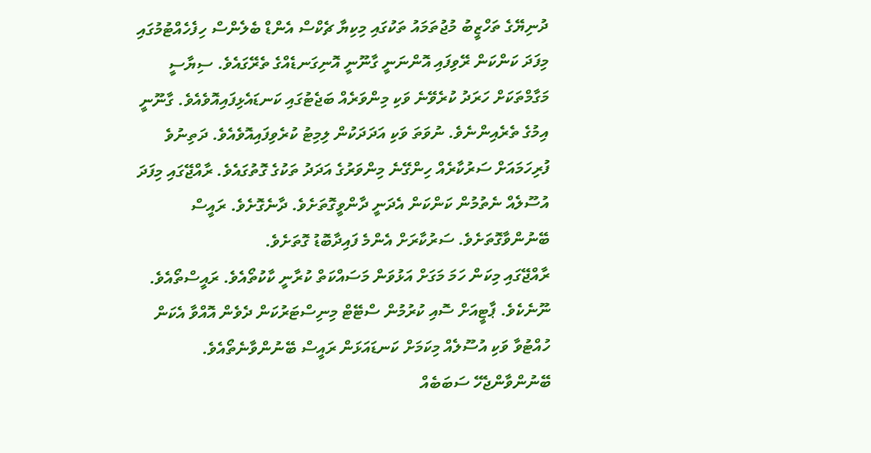ދުނިޔޭގެ ތަހްޒީބު މުޖުތަމައު ތަކުގައި މިކިޔާ ޗެކްސް އެންޑް ބެލެންސް ހިފެހެއްޓުމުގައި މިފަދަ ކަންކަން ރޭވިފައި އޮންނަނީ ގާނޫނީ އޮނިގަނޑެއްގެ ތެރޭގައެވެ. ސިޔާސީ މަގާމްތަކަށް ހަރަދު ކުރެވޭނެ ވަކި މިންވަރެއް ބަޖެޓުގައި ކަނޑައެޅިފައިއޮވެއެވެ. ގާނޫނީ އިމުގެ ތެރެއިންނެވެ. ނުވަތަ ވަކި އަދަދަކުން ލިމިޓު ކުރެވިފައިއޮވެއެވެ. ދަތިނުވެ ފުރިހަމައަށް ސަރުކާރެއް ހިންގޭނެ މިންވަރުގެ އަދަދު ތަކުގެ ގޮތުގައެވެ. ރާއްޖޭގައި މިފަދަ އުސޫލެއް ނެތުމުން ކަންކަން އެދަނީ ދާންވީގޮތަށެވެ. ދާނެގޮށެވެ. ރައީސް ބޭނުންވާގޮތަށެވެ. ސަރުކާރަށް އެންމެ ފައިދާބޮޑު ގޮތަށެވެ.
ރާއްޖޭގައި މިކަން ހަމަ މަގަށް އަޅުވަން މަސައްކަތް ކުރާނީ ކާކުތޯއެވެ. ރައީސްތޯއެވެ. ނޫނެކެވެ. ޕާޓީއަށް ސޮއި ކުރުމުން ސްޓޭޓް މިނިސްޓަރުކަން ދެވެން އޮއްވާ އެކަން ހުއްޓުވާ ވަކި އުސޫލެއް މިކަމަށް ކަނޑައަޅަން ރައީސް ބޭނުންވާނެތޯއެވެ. ބޭނުންވާންޖެހޭ ސަބަބެއް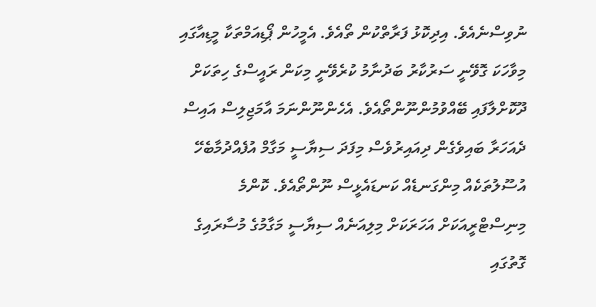ނުވިސްނެއެވެ. އިދިކޮޅު ފަރާތްކުން ތޯއެވެ. އެމީހުން ޕޯޑިއަމްތަކާ މީޑިއާގައި މިވާހަކަ ގޮވޭނީ ސަރުކާރު ބަދުނާމު ކުރެވޭނީ މިކަން ރައީސްގެ ހިތަކަށް ދޫކޮށްލާފައި ބޭއްވުމުންނޫންތޯއެވެ. އެހެންނޫންނަމަ އާމަޖިލިސް އައިސް ދެއަހަރާ ބައިވެގެން ދިއައިރުވެސް މިފަދަ ސިޔާސީ މަގާމް އުފެއްދުމާބެހޭ އުސޫލުތަކެއް މިންގަނޑެއް ކަނޑައެޅީސް ނޫންތޯއެވެ. ކޮންމެ މިނިސްޓްރީއަކަށް އަހަރަކަށް މިލިއަނެއް ސިޔާސީ މަގާމުގެ މުސާރައިގެ ގޮތުގައި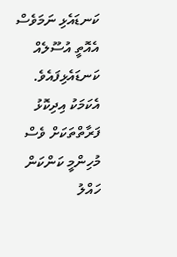ކަނޑައެޅި ނަމަވެސް އެއޮތީ އުސޫލެއް ކަނޑައެޅިފައެވެ. އެކަމަކު އިދިކޮޅު ފަރާތްތަކަށް ވެސް މުހިންމީ ކަންކަން ހައްލު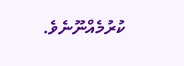ކުރުމެއްނޫނެވެ.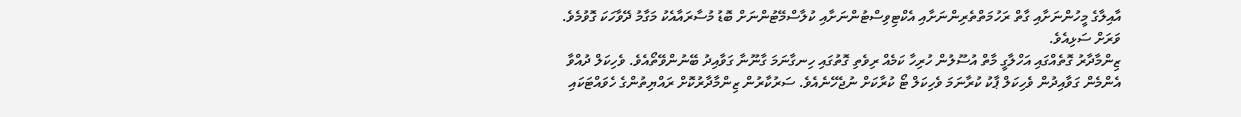އާއިލާގެ މީހުންނަށާއި ގާތް ރަހުމަތްތެރިންނަށާއި އެކްޓިވިސްޓުންނަށާއި ކުލާސްމޭޓުންނަށް ބޮޑު މުސާރައާއެކު މަގާމު ދޭވާހަކަ ގޮވުމެވެ. ވަރަށް ސަޅިއެވެ.
ޒިންމާދާރު ގޮތެއްގައި އަހްލާގީ މާތް އުސޫލުން ހުރިހާ ކަމެއް ރިވެތި ގޮތުގައި ހިނގާނަމަ ގާނޫނާ ގަވާއިދު ބޭނުންވޭތޯއެވެ. ވެހިކަލް ދުއްވާ އެންމެން ގަވާއިދުން ވެހިކަލް ޕާކު ކުރާނަމަ ވެހިކަލް ޓޯ ކުރާކަށް ނުޖެހޭނެއެވެ. ސަރުކާރުން ޒިންމާދާރުކޮށް ރައްޔިތުންގެ ހެވައްޓަކައި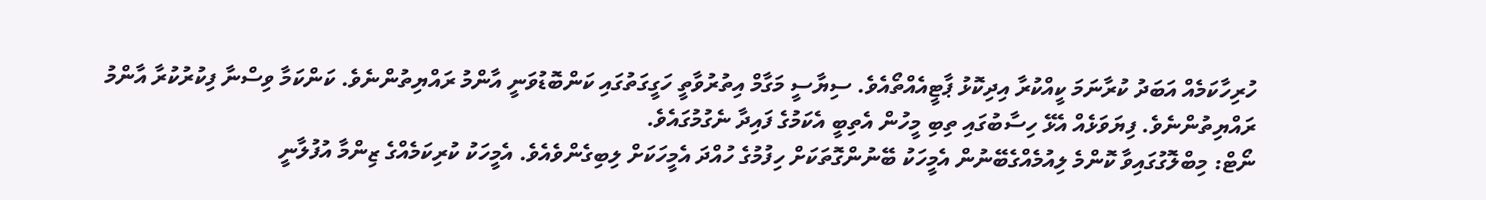ހުރިހާކަމެއް އަބަދު ކުރާނަމަ ކީއްކުރާ އިދިކޮޅު ޕާޓީއެއްތޯއެވެ. ސިޔާސީ މަގާމް އިތުރުވާތީ ހަގީގަތުގައި ކަންބޮޑުވަނީ އާންމު ރައްޔިތުންނެވެ. ކަންކަމާ ވިސްނާ ފިކުރުކުރާ އާންމު ރައްޔިތުންނެވެ. ފިޔަވަޅެއް އެޅޭ ހިސާބުގައި ތިބި މީހުން އެތިބީ އެކަމުގެ ފައިދާ ނެގުމުގައެވެ.
ނޯޓް: މިބްލޮގުގައިވާ ކޮންމެ ލިއުމެއްގެބޭނުން އެމީހަކު ބޭނުންގޮތަކަށް ހިފުމުގެ ހުއްދަ އެމީހަކަށް ލިބިގެންވެއެވެ. އެމީހަކު ކުރިކަމެއްގެ ޒިންމާ އުފުލާނީ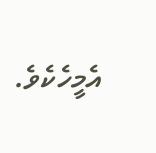އެމީހެކެވެ.